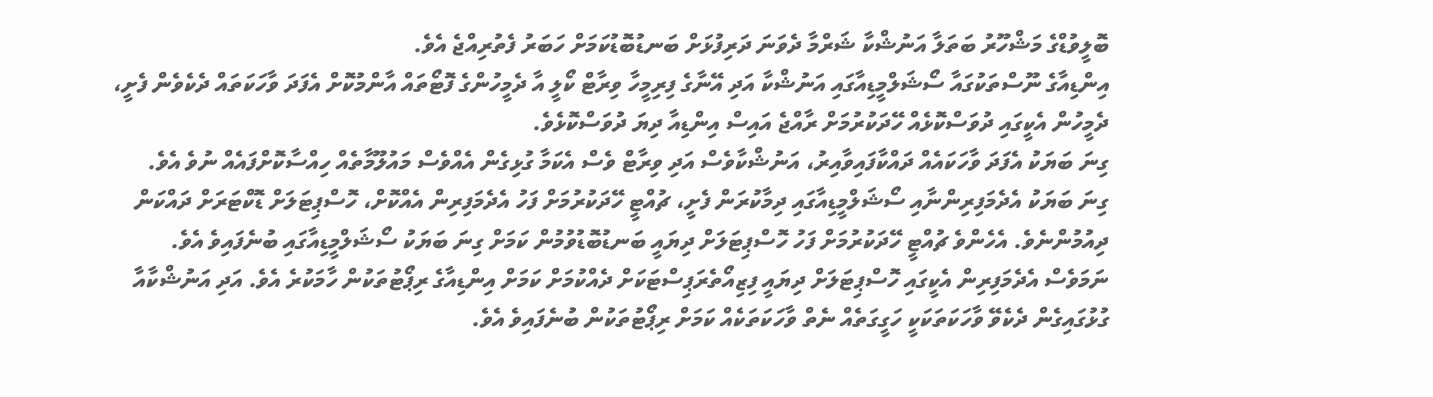ބޮލީވުޑްގެ މަޝްހޫރު ބަތަލާ އަނުޝްކާ ޝަރްމާ ދެވަނަ ދަރިފުޅަށް ބަނޑުބޮޑުކަމަށް ހަބަރު ފެތުރިއްޖެ އެވެ.
އިންޑިއާގެ ނޫސްތަކުގައާ ސޯޝަލްމީޑިއާގައި އަނުޝްކާ އަދި އޭނާގެ ފިރިމީހާ ވިރާޓް ކޯލީ އާ ދެމީހުންގެ ފޮޓޯތައް އާންމުކޮށް އެފަދަ ވާހަކަތައް ދެކެވެން ފެށީ، ދެމީހުން އެކީގައި ދުވަސްކޮޅެއް ހޭދަކުރުމަށް ރާއްޖެ އައިސް އިންޑިއާ ދިޔަ ދުވަސްކޮޅެވެ.
ގިނަ ބަޔަކު އެފަދަ ވާހަކައެއް ދައްކާފައިވާއިރު، އަނުޝްކާވެސް އަދި ވިރާޓް ވެސް އެކަމާ ގުޅިގެން އެއްވެސް މައުލޫމާތެއް ހިއްސާކޮށްފައެއް ނުވެ އެވެ.
ގިނަ ބަޔަކު އެދެމަފިރިންނާއި ސޯޝަލްމީޑިއާގައި ދިމާކުރަން ފެށީ، ޗުއްޓީ ހޭދަކުރުމަށް ފަހު އެދެމަފިރިން އެއްކޮށް، ހޮސްޕިޓަލަށް ޑޮކްޓަރަށް ދައްކަން ދިއުމުންނެވެ. އެހެންވެ ޗުއްޓީ ހޭދަކުރުމަށް ފަހު ހޮސްޕިޓަލަށް ދިޔައީ ބަނޑުބޮޑުވުމުން ކަމަށް ގިނަ ބަޔަކު ސޯޝަލްމީޑިއާގައި ބުނެފައިވެ އެވެ.
ނަމަވެސް އެދެމަފިރިން އެކީގައި ހޮސްޕިޓަލަށް ދިޔައީ ފިޒިއޯތެރަޕިސްޓަކަށް ދެއްކުމަށް ކަމަށް އިންޑިއާގެ ރިޕޯޓުތަކުން ހާމަކުރެ އެވެ. އަދި އަނުޝްކާއާ ގުޅުގައިގެން ދެކެވޭ ވާހަކަތަކަކީ ހަގީގަތެއް ނެތް ވާހަކަތަކެއް ކަމަށް ރިޕޯޓުތަކުން ބުނެފައިވެ އެވެ.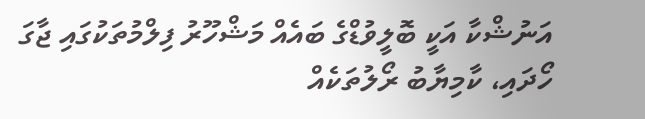އަނުޝްކާ އަކީ ބޮލީވުޑްގެ ބައެއް މަޝްހޫރު ފިލްމުތަކުގައި ޖާގަ ހޯދައި، ކާމިޔާބު ރޯލުތަކެއް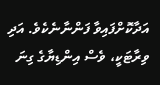އަދާކޮށްފައިވާ ފަންނާނެކެވެ. އަދި ވިރާޓަކީ، ވެސް އިންޑިޔާގެ ގިނަ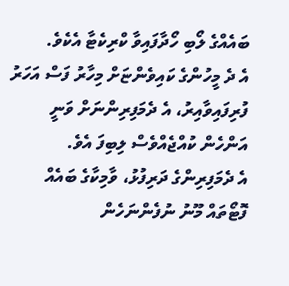ބައެއްގެ ލޯބި ހޯދާފައިވާ ކްރިކެޓާ އެކެވެ.
އެ ދެ މީހުންގެ ކައިވެންޏަށް މިހާރު ފަސް އަހަރު ފުރިފައިވާއިރު، އެ ދެމަފިރިންނަށް ވަނީ އަންހެން ކުއްޖެއްވެސް ލިބިފަ އެވެ.
އެ ދެމަފިރިންގެ ދަރިފުޅު، ވާމިކާގެ ބައެއް ފޮޓޯތައް މޫނު ނުފެންނަހެން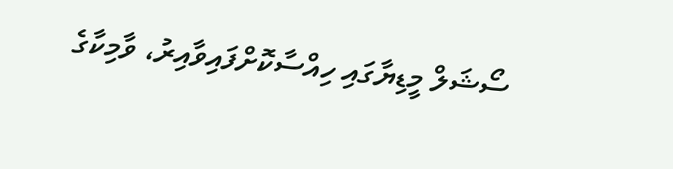ސޯޝަލް މީޑިޔާގައި ހިއްސާކޮށްފައިވާއިރު، ވާމިކާގެ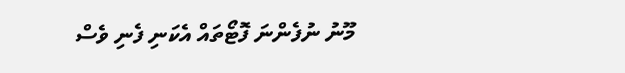މޫނު ނުފެންނަ ފޮޓޯތައް އެކަނި ފެނި ވެސް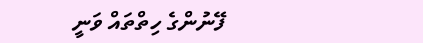ފޭނުންގެ ހިތްތައް ވަނީ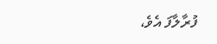ފުރާލާފަ އެވެ،